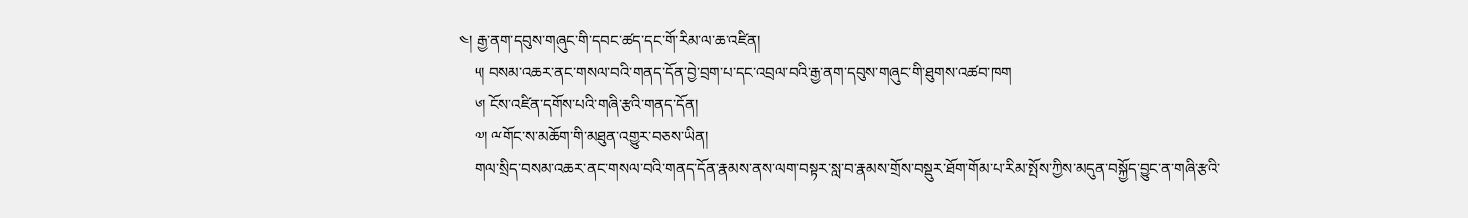༤། རྒྱ་ནག་དབུས་གཞུང་གི་དབང་ཚད་དང་གོ་རིམ་ལ་ཆ་འཛིན།
    ༥། བསམ་འཆར་ནང་གསལ་བའི་གནད་དོན་བྱེ་བྲག་པ་དང་འབྲལ་བའི་རྒྱ་ནག་དབུས་གཞུང་གི་ཐུགས་འཚབ་ཁག
    ༦། ངོས་འཛིན་དགོས་པའི་གཞི་རྩའི་གནད་དོན།
    ༧། ྋགོང་ས་མཆོག་གི་མཐུན་འགྱུར་བཅས་ཡིན།
    གལ་སྲིད་བསམ་འཆར་ནང་གསལ་བའི་གནད་དོན་རྣམས་ནས་ལག་བསྟར་སླ་བ་རྣམས་གྲོས་བསྡུར་ཐོག་གོམ་པ་རིམ་སྤོས་ཀྱིས་མདུན་བསྐྱོད་བྱུང་ན་གཞི་རྩའི་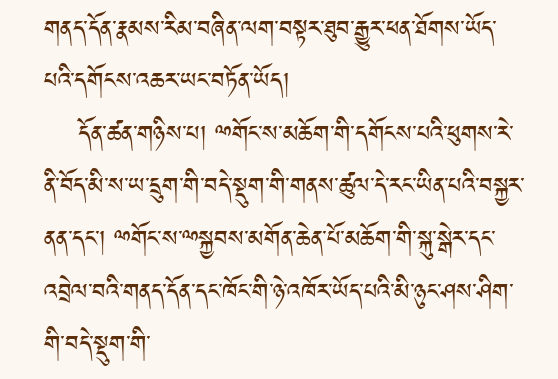གནད་དོན་རྣམས་རིམ་བཞིན་ལག་བསྟར་ཐུབ་རྒྱུར་ཕན་ཐོགས་ཡོད་པའི་དགོངས་འཆར་ཡང་བཏོན་ཡོད།
    དོན་ཚན་གཉིས་པ། ྋགོང་ས་མཆོག་གི་དགོངས་པའི་ཕུགས་རེ་ནི་བོད་མི་ས་ཡ་དྲུག་གི་བདེ་སྡུག་གི་གནས་ཚུལ་དེ་རང་ཡིན་པའི་བསྐྱར་ནན་དང་། ྋགོང་ས་ྋསྐྱབས་མགོན་ཆེན་པོ་མཆོག་གི་སྐུ་སྒེར་དང་འབྲེལ་བའི་གནད་དོན་དང་ཁོང་གི་ཉེ་འཁོར་ཡོད་པའི་མི་ཉུང་ཤས་ཤིག་གི་བདེ་སྡུག་གི་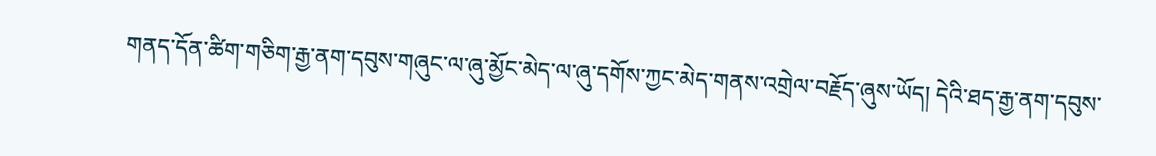གནད་དོན་ཚིག་གཅིག་རྒྱ་ནག་དབུས་གཞུང་ལ་ཞུ་མྱོང་མེད་ལ་ཞུ་དགོས་ཀྱང་མེད་གནས་འགྲེལ་བརྗོད་ཞུས་ཡོད། དེའི་ཐད་རྒྱ་ནག་དབུས་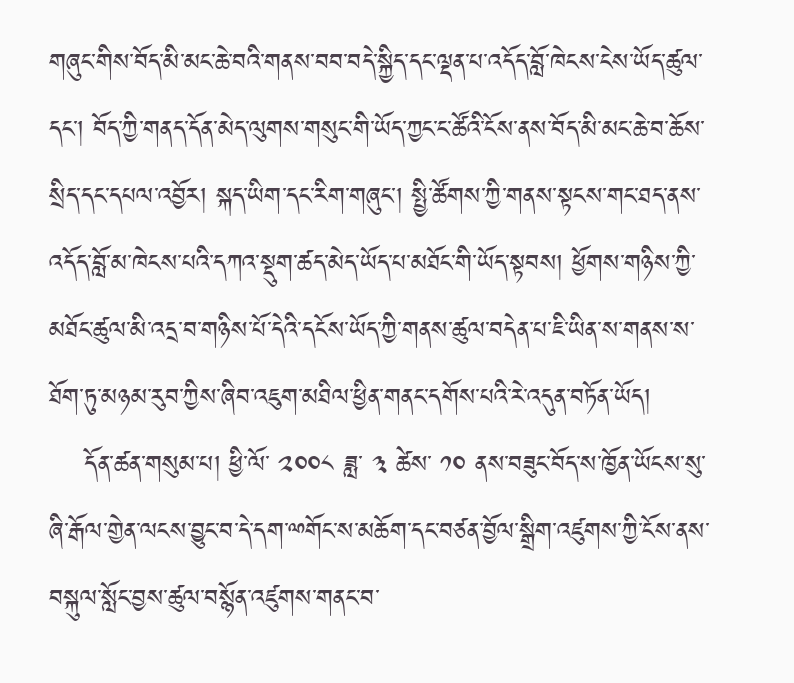གཞུང་གིས་བོད་མི་མང་ཆེ་བའི་གནས་བབ་བདེ་སྐྱིད་དང་ལྡན་པ་འདོད་བློ་ཁེངས་ངེས་ཡོད་ཚུལ་དང་། བོད་ཀྱི་གནད་དོན་མེད་ལུགས་གསུང་གི་ཡོད་ཀྱང་ང་ཚོའི་ངོས་ནས་བོད་མི་མང་ཆེ་བ་ཆོས་སྲིད་དང་དཔལ་འབྱོར། སྐད་ཡིག་དང་རིག་གཞུང་། སྤྱི་ཚོགས་ཀྱི་གནས་སྟངས་གང་ཐད་ནས་འདོད་བློ་མ་ཁེངས་པའི་དཀའ་སྡུག་ཚད་མེད་ཡོད་པ་མཐོང་གི་ཡོད་སྟབས། ཕྱོགས་གཉིས་ཀྱི་མཐོང་ཚུལ་མི་འདྲ་བ་གཉིས་པོ་དེའི་དངོས་ཡོད་ཀྱི་གནས་ཚུལ་བདེན་པ་ཇི་ཡིན་ས་གནས་ས་ཐོག་ཏུ་མཉམ་རུབ་ཀྱིས་ཞིབ་འཇུག་མཐིལ་ཕྱིན་གནང་དགོས་པའི་རེ་འདུན་བཏོན་ཡོད།
    དོན་ཚན་གསུམ་པ། ཕྱི་ལོ་ ༢༠༠༨ ཟླ་ ༣ ཚེས་ ༡༠ ནས་བཟུང་བོད་ས་ཁྱོན་ཡོངས་སུ་ཞི་རྒོལ་གྱེན་ལངས་བྱུང་བ་དེ་དག་ྋགོང་ས་མཆོག་དང་བཙན་བྱོལ་སྒྲིག་འཛུགས་ཀྱི་ངོས་ནས་བསྐུལ་སློང་བྱས་ཚུལ་བསྙོན་འཛུགས་གནང་བ་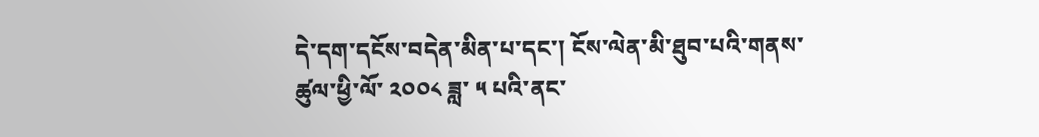དེ་དག་དངོས་བདེན་མིན་པ་དང་། ངོས་ལེན་མི་ཐུབ་པའི་གནས་ཚུལ་ཕྱི་ལོ་ ༢༠༠༨ ཟླ་ ༥ པའི་ནང་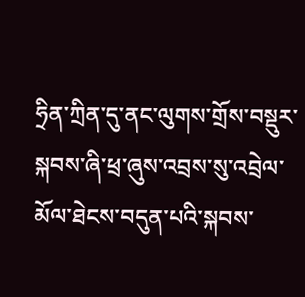ཧྲིན་ཀྲིན་དུ་ནང་ལུགས་གྲོས་བསྡུར་སྐབས་ཞི་ཕྲ་ཞུས་འབྲས་སུ་འབྲེལ་མོལ་ཐེངས་བདུན་པའི་སྐབས་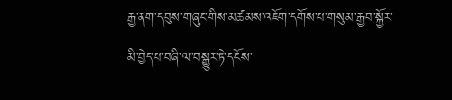རྒྱ་ནག་དབུས་གཞུང་གིས་མཚམས་འཇོག་དགོས་པ་གསུམ་རྒྱབ་སྐྱོར་མི་བྱེད་པ་བཞི་ལ་བསྒྱུར་ཏེ་དངོས་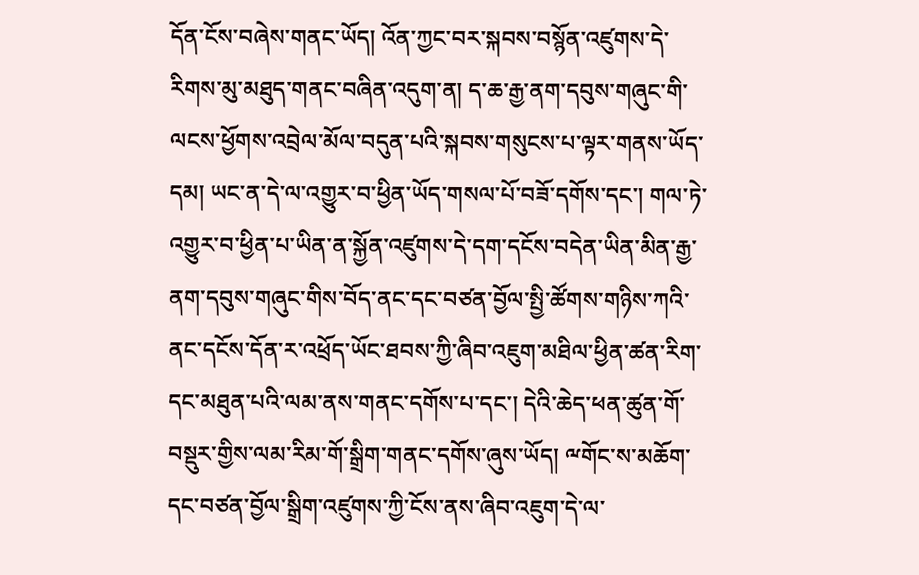དོན་ངོས་བཞེས་གནང་ཡོད། འོན་ཀྱང་བར་སྐབས་བསྙོན་འཛུགས་དེ་རིགས་མུ་མཐུད་གནང་བཞིན་འདུག་ན། ད་ཆ་རྒྱ་ནག་དབུས་གཞུང་གི་ལངས་ཕྱོགས་འབྲེལ་མོལ་བདུན་པའི་སྐབས་གསུངས་པ་ལྟར་གནས་ཡོད་དམ། ཡང་ན་དེ་ལ་འགྱུར་བ་ཕྱིན་ཡོད་གསལ་པོ་བཟོ་དགོས་དང་། གལ་ཏེ་འགྱུར་བ་ཕྱིན་པ་ཡིན་ན་སྐྱོན་འཛུགས་དེ་དག་དངོས་བདེན་ཡིན་མིན་རྒྱ་ནག་དབུས་གཞུང་གིས་བོད་ནང་དང་བཙན་བྱོལ་སྤྱི་ཚོགས་གཉིས་ཀའི་ནང་དངོས་དོན་ར་འཕྲོད་ཡོང་ཐབས་ཀྱི་ཞིབ་འཇུག་མཐིལ་ཕྱིན་ཚན་རིག་དང་མཐུན་པའི་ལམ་ནས་གནང་དགོས་པ་དང་། དེའི་ཆེད་ཕན་ཚུན་གོ་བསྡུར་གྱིས་ལམ་རིམ་གོ་སྒྲིག་གནང་དགོས་ཞུས་ཡོད། ྋགོང་ས་མཆོག་དང་བཙན་བྱོལ་སྒྲིག་འཛུགས་ཀྱི་ངོས་ནས་ཞིབ་འཇུག་དེ་ལ་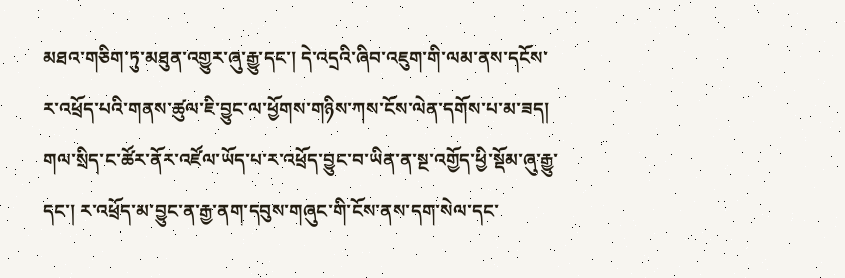མཐའ་གཅིག་ཏུ་མཐུན་འགྱུར་ཞུ་རྒྱུ་དང་། དེ་འདྲའི་ཞིབ་འཇུག་གི་ལམ་ནས་དངོས་ར་འཕྲོད་པའི་གནས་ཚུལ་ཇི་བྱུང་ལ་ཕྱོགས་གཉིས་ཀས་ངོས་ལེན་དགོས་པ་མ་ཟད། གལ་སྲིད་ང་ཚོར་ནོར་འཛོལ་ཡོད་པ་ར་འཕྲོད་བྱུང་བ་ཡིན་ན་སྔ་འགྱོད་ཕྱི་སྡོམ་ཞུ་རྒྱུ་དང་། ར་འཕྲོད་མ་བྱུང་ན་རྒྱ་ནག་དབུས་གཞུང་གི་ངོས་ནས་དག་སེལ་དང་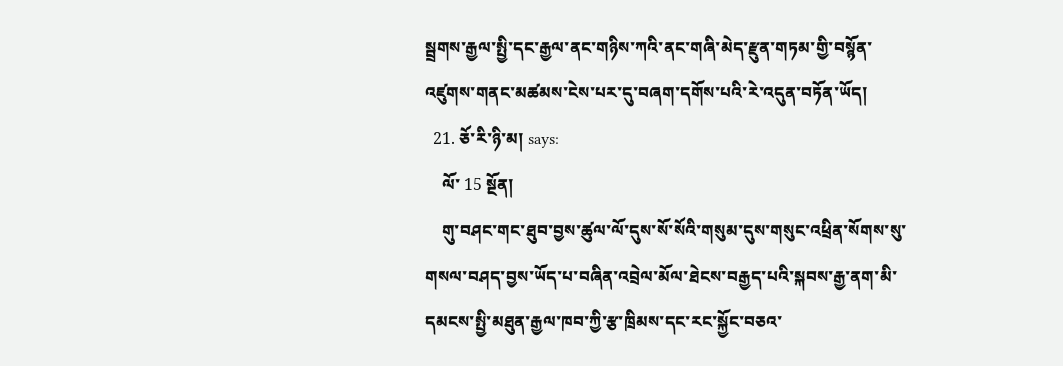སྦྲགས་རྒྱལ་སྤྱི་དང་རྒྱལ་ནང་གཉིས་ཀའི་ནང་གཞི་མེད་རྫུན་གཏམ་གྱི་བསྙོན་འཛུགས་གནང་མཚམས་ངེས་པར་དུ་བཞག་དགོས་པའི་རེ་འདུན་བཏོན་ཡོད།
  21. ཅོ་རི་ཉི་མ། says:
    ལོ་ 15 སྔོན།
    གུ་བཤང་གང་ཐུབ་བྱས་ཚུལ་ལོ་དུས་སོ་སོའི་གསུམ་དུས་གསུང་འཕྲིན་སོགས་སུ་གསལ་བཤད་བྱས་ཡོད་པ་བཞིན་འབྲེལ་མོལ་ཐེངས་བརྒྱད་པའི་སྐབས་རྒྱ་ནག་མི་དམངས་སྤྱི་མཐུན་རྒྱལ་ཁབ་ཀྱི་རྩ་ཁྲིམས་དང་རང་སྐྱོང་བཅའ་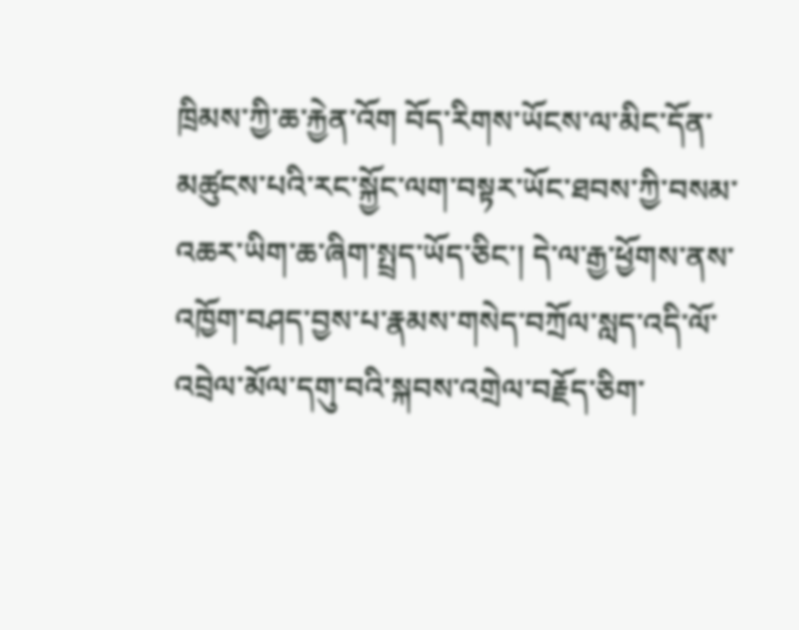ཁྲིམས་ཀྱི་ཆ་རྐྱེན་འོག བོད་རིགས་ཡོངས་ལ་མིང་དོན་མཚུངས་པའི་རང་སྐྱོང་ལག་བསྟར་ཡོང་ཐབས་ཀྱི་བསམ་འཆར་ཡིག་ཆ་ཞིག་སྤྲད་ཡོད་ཅིང་། དེ་ལ་རྒྱ་ཕྱོགས་ནས་འཁྱོག་བཤད་བྱས་པ་རྣམས་གསེད་བཀྲོལ་སླད་འདི་ལོ་འབྲེལ་མོལ་དགུ་བའི་སྐབས་འགྲེལ་བརྗོད་ཅིག་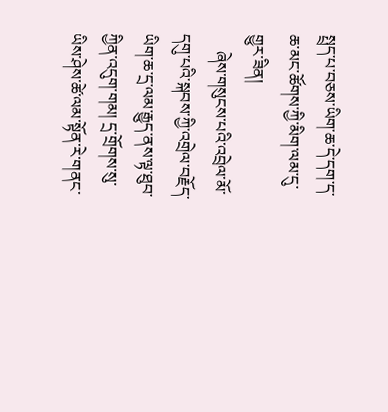སྤྲད་པ་བཅས་ཡིག་ཆ་དེ་དག་ད་ཆ་མང་ཚོགས་ཀྱི་མིག་ལམ་དུ་གྱུར་ཟིན།
    ཞེས་གསུངས་པའི་འབྲེལ་མོ་དགུ་པའི་སྐབས་ཀྱི་འགྲེལ་བརྗོད་ཡིག་ཆ་དྲ་ལམ་རྒྱུད་ནས་ལྟ་ཐུབ་ཀྱིན་འདུག་གམ། དྲ་གྲོགས་སུ་ཡིས་ཤེས་ཚེ་ལམ་སྟོན་རེ་གནང་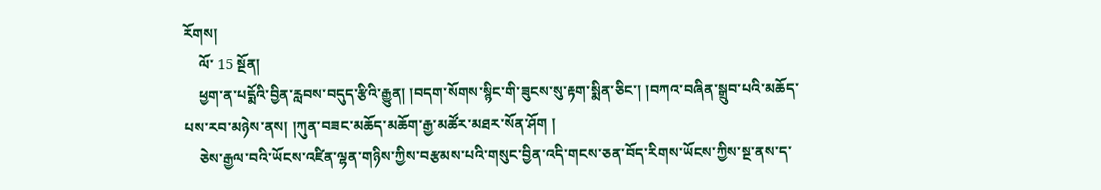རོགས།
    ལོ་ 15 སྔོན།
    ཕྱག་ན་པདྨོའི་བྱིན་རླབས་བདུད་རྩིའི་རྒྱུན། །བདག་སོགས་སྙིང་གི་ཟུངས་སུ་རྟག་སྨིན་ཅིང་། །བཀའ་བཞིན་སྒྲུབ་པའི་མཆོད་པས་རབ་མཉེས་ནས། །ཀུན་བཟང་མཆོད་མཆོག་རྒྱ་མཚོར་མཐར་སོན་ཤོག །
    ཅེས་རྒྱལ་བའི་ཡོངས་འཛིན་ལྷན་གཉིས་ཀྱིས་བརྩམས་པའི་གསུང་བྱིན་འདི་གངས་ཅན་བོད་རིགས་ཡོངས་ཀྱིས་སྔ་ནས་ད་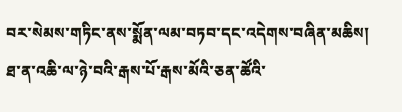བར་སེམས་གཏིང་ནས་སྨོན་ལམ་བཏབ་དང་འདེགས་བཞིན་མཆིས། ཐ་ན་འཆི་ལ་ཉེ་བའི་རྒས་པོ་རྒས་མོའི་ཅན་ཚོའི་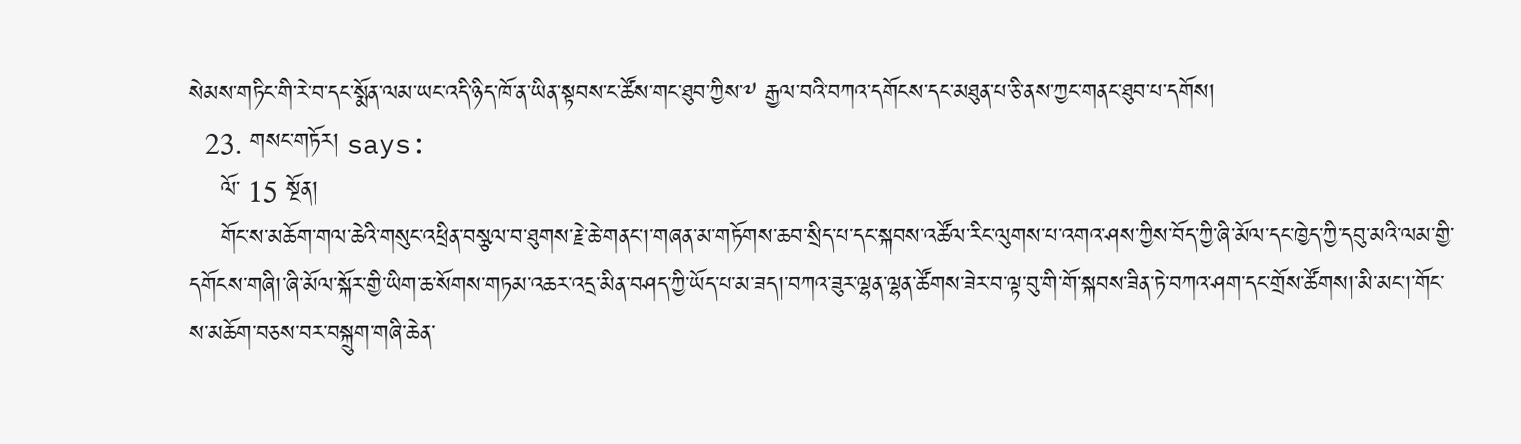སེམས་གཏིང་གི་རེ་བ་དང་སྨོན་ལམ་ཡང་འདི་ཉིད་ཁོ་ན་ཡིན་སྟབས་ང་ཚོས་གང་ཐུབ་ཀྱིས་༸ རྒྱལ་བའི་བཀའ་དགོངས་དང་མཐུན་པ་ཅི་ནས་ཀྱང་གནང་ཐུབ་པ་དགོས།
  23. གསང་གཏོར། says:
    ལོ་ 15 སྔོན།
    གོང་ས་མཆོག་གལ་ཆེའི་གསུང་འཕྲིན་བསྩལ་བ་ཐུགས་རྗེ་ཆེ་གནང།་གཞན་མ་གཏོགས་ཆབ་སྲིད་པ་དང་སྐབས་འཚོལ་རིང་ལུགས་པ་འགའ་ཤས་ཀྱིས་བོད་ཀྱི་ཞི་མོལ་དང་ཁྱེད་ཀྱི་དབུ་མའི་ལམ་གྱི་དགོངས་གཞི།་ཞི་མོལ་སྐོར་གྱི་ཡིག་ཆ་སོགས་གཏམ་འཆར་འདྲ་མིན་བཤད་ཀྱི་ཡོད་པ་མ་ཟད།་བཀའ་ཟུར་ལྷན་ལྷན་ཚོགས་ཟེར་བ་ལྟ་བུ་གི་གོ་སྐབས་ཟིན་ཏེ་བཀའ་ཤག་དང་གྲོས་ཚོགས།་མི་མང།་གོང་ས་མཆོག་བཅས་བར་བསྐྲུག་གཞི་ཆེན་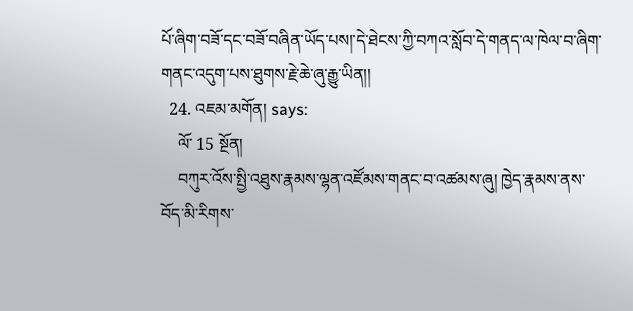པོ་ཞིག་བཟོ་དང་བཟོ་བཞིན་ཡོད་པས།་དེ་ཐེངས་ཀྱི་བཀའ་སློབ་དེ་གནད་ལ་ཁེལ་བ་ཞིག་གནང་འདུག་པས་ཐུགས་རྗེ་ཆེ་ཞུ་རྒྱུ་ཡིན།།
  24. འཇམ་མགོན། says:
    ལོ་ 15 སྔོན།
    བཀུར་འོས་སྤྱི་འཐུས་རྣམས་ལྷན་འཛོམས་གནང་བ་འཚམས་ཞུ། ཁྱེད་རྣམས་ནས་བོད་མི་རིགས་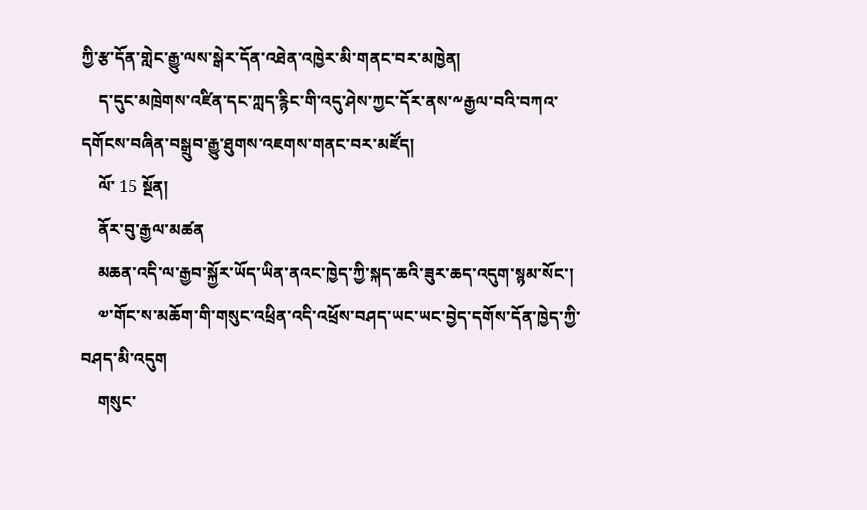ཀྱི་རྩ་དོན་གླེང་རྒྱུ་ལས་སྒེར་དོན་འཐེན་འཁྱེར་མི་གནང་བར་མཁྱེན།
    ད་དུང་མཁྲེགས་འཛིན་དང་ཀླད་རྙིང་གི་འདུ་ཤེས་ཀྱང་དོར་ནས་༸རྒྱལ་བའི་བཀའ་དགོངས་བཞིན་བསྒྲུབ་རྒྱུ་ཐུགས་འཇགས་གནང་བར་མཛོད།
    ལོ་ 15 སྔོན།
    ནོར་བུ་རྒྱལ་མཚན
    མཆན་འདི་ལ་རྒྱབ་སྐྱོར་ཡོད་ཡིན་ནའང་ཁྱེད་ཀྱི་སྐད་ཆའི་ཟུར་ཆད་འདུག་སྙམ་སོང་།
    ༧་གོང་ས་མཆོག་གི་གསུང་འཕྲིན་འདི་འཕྲོས་བཤད་ཡང་ཡང་བྱེད་དགོས་དོན་ཁྱེད་ཀྱི་བཤད་མི་འདུག
    གསུང་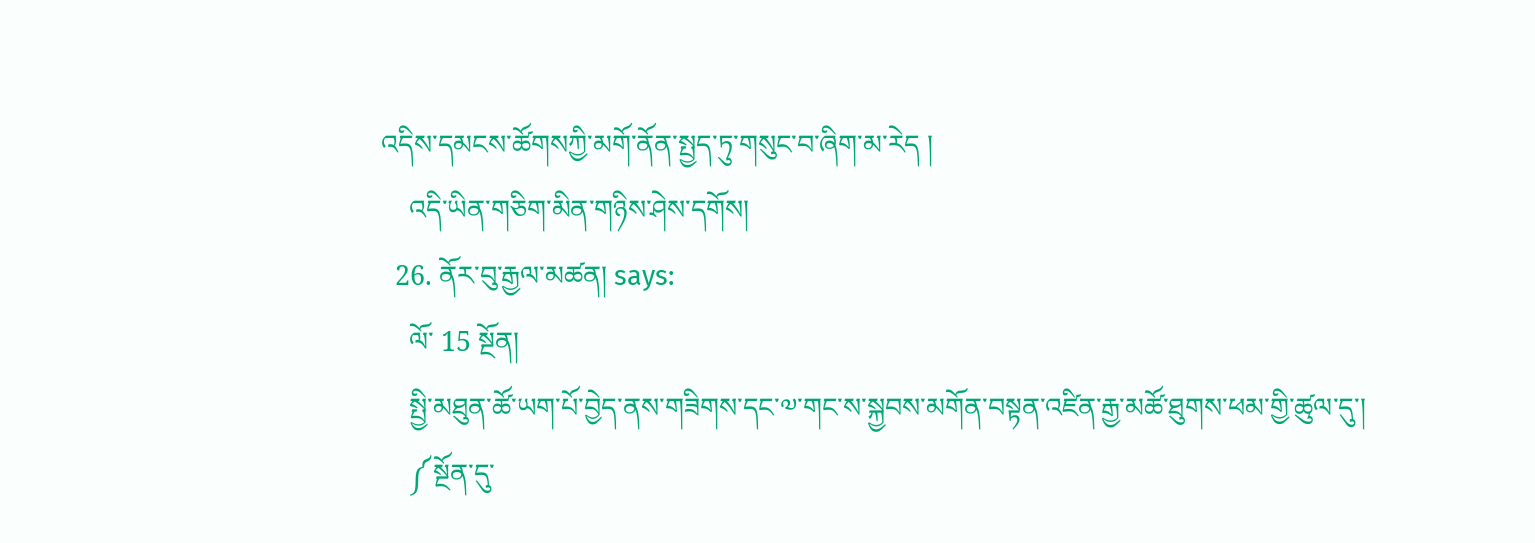འདིས་དམངས་ཚོགསཀྱི་མགོ་ནོན་སྤྱད་ཏུ་གསུང་བ་ཞིག་མ་རེད །
    འདི་ཡིན་གཅིག་མིན་གཉིས་ཤེས་དགོས།
  26. ནོར་བུ་རྒྱལ་མཚན། says:
    ལོ་ 15 སྔོན།
    སྤྱི་མཐུན་ཚོ་ཡག་པོ་བྱེད་ནས་གཟིགས་དང་༧་གང་ས་སྐྱབས་མགོན་བསྟན་འཛིན་རྒྱ་མཚོ་ཐུགས་ཕམ་གྱི་ཚུལ་དུ་།
    ༼སྔོན་དུ་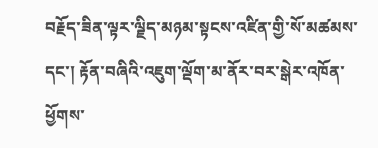བརྗོད་ཟིན་ལྟར་ལྗིད་མཉམ་སྟངས་འཛིན་གྱི་སོ་མཚམས་དང་། རྟོན་བཞིའི་འཇུག་ལྡོག་མ་ནོར་བར་སྒེར་འཁོན་ཕྱོགས་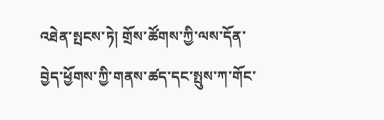འཐེན་སྤངས་ཏེ། གྲོས་ཚོགས་ཀྱི་ལས་དོན་བྱེད་ཕྱོགས་ཀྱི་གནས་ཚད་དང་སྤུས་ཀ་གོང་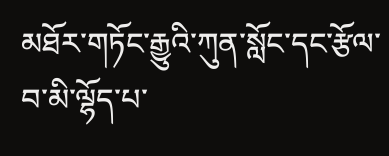མཐོར་གཏོང་རྒྱུའི་ཀུན་སློང་དང་རྩོལ་བ་མི་ལྷོད་པ་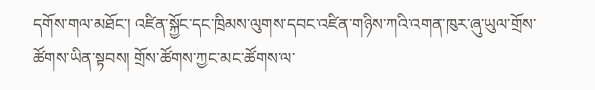དགོས་གལ་མཐོང་། འཛིན་སྐྱོང་དང་ཁྲིམས་ལུགས་དབང་འཛིན་གཉིས་ཀའི་འགན་ཁུར་ཞུ་ཡུལ་གྲོས་ཚོགས་ཡིན་སྟབས། གྲོས་ཚོགས་ཀྱང་མང་ཚོགས་ལ་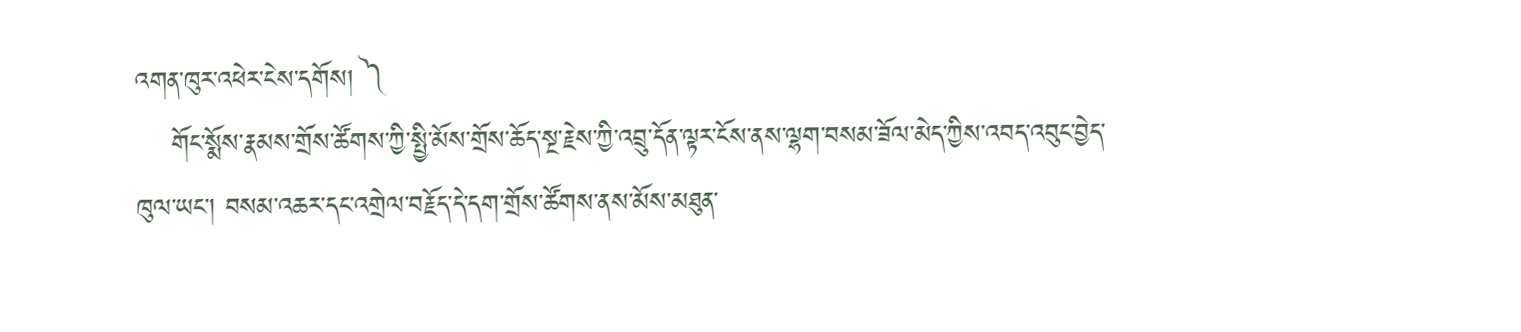འགན་ཁུར་འཕེར་ངེས་དགོས། ༽
    གོང་སྨོས་རྣམས་གྲོས་ཚོགས་ཀྱི་སྤྱི་མོས་གྲོས་ཆོད་སྔ་རྗེས་ཀྱི་འབྲུ་དོན་ལྟར་ངོས་ནས་ལྷག་བསམ་ཟོལ་མེད་ཀྱིས་འབད་འབུང་བྱེད་ཁུལ་ཡང་། བསམ་འཆར་དང་འགྲེལ་བརྗོད་དེ་དག་གྲོས་ཚོགས་ནས་མོས་མཐུན་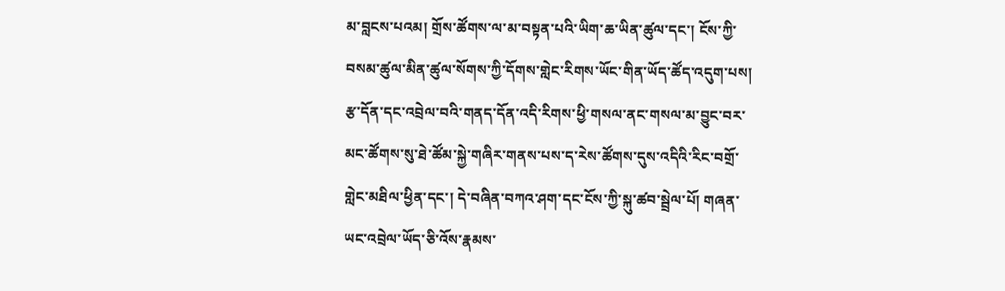མ་བླངས་པའམ། གྲོས་ཚོགས་ལ་མ་བསྟན་པའི་ཡིག་ཆ་ཡིན་ཚུལ་དང་། ངོས་ཀྱི་བསམ་ཚུལ་མིན་ཚུལ་སོགས་ཀྱི་དོགས་གླེང་རིགས་ཡོང་གིན་ཡོད་ཚོད་འདུག་པས། རྩ་དོན་དང་འབྲེལ་བའི་གནད་དོན་འདི་རིགས་ཕྱི་གསལ་ནང་གསལ་མ་བྱུང་བར་མང་ཚོགས་སུ་ཐེ་ཚོམ་སྐྱེ་གཞིར་གནས་པས་ད་རེས་ཚོགས་དུས་འདིའི་རིང་བགྲོ་གླེང་མཐིལ་ཕྱིན་དང་། དེ་བཞིན་བཀའ་ཤག་དང་ངོས་ཀྱི་སྐུ་ཚབ་སྦྲེལ་པོ། གཞན་ཡང་འབྲེལ་ཡོད་ཅི་འོས་རྣམས་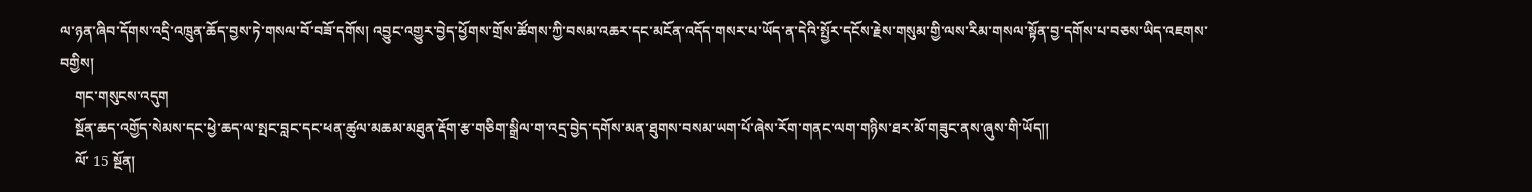ལ་ཉན་ཞིབ་དོགས་འདྲི་འཁྲུན་ཆོད་བྱས་ཏེ་གསལ་བོ་བཟོ་དགོས། འབྱུང་འགྱུར་བྱེད་ཕྱོགས་གྲོས་ཚོགས་ཀྱི་བསམ་འཆར་དང་མངོན་འདོད་གསར་པ་ཡོད་ན་དེའི་སྤྱོར་དངོས་རྗེས་གསུམ་གྱི་ལས་རིམ་གསལ་སྟོན་བྱ་དགོས་པ་བཅས་ཡིད་འཇགས་བགྱིས།
    གང་གསུངས་འདུག
    སྔོན་ཆད་འགྱོད་སེམས་དང་ཕྱེ་ཆད་ལ་སྤང་བླང་དང་ཕན་ཚུལ་མཆམ་མཐུན་རྡོག་རྩ་གཅིག་སྒྲིལ་ག་འདྲ་བྱེད་དགོས་མན་ཐུགས་བསམ་ཡག་པོ་ཞེས་རོག་གནང་ལག་གཉིས་ཐར་མོ་གཟུང་ནས་ཞུས་གི་ཡོད།།
    ལོ་ 15 སྔོན།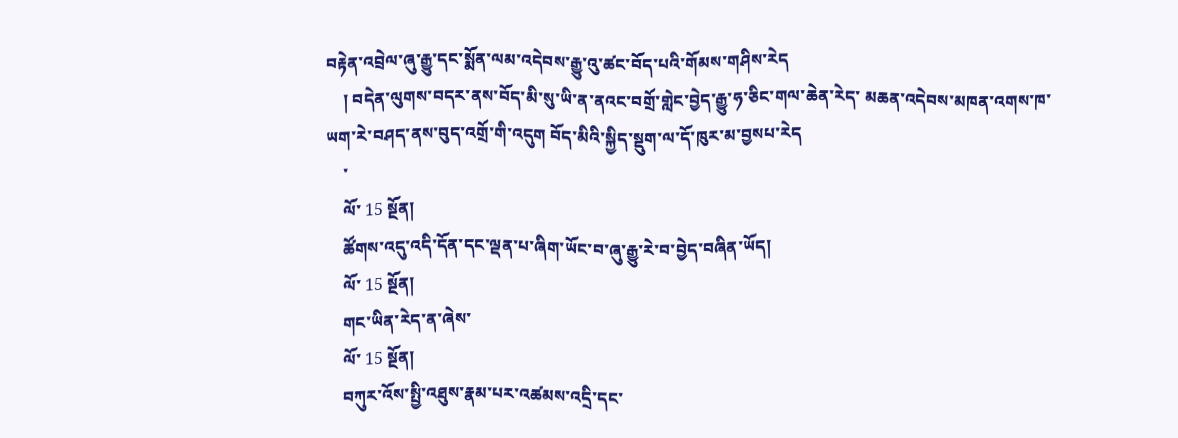བརྟེན་འབྲེལ་ཞུ་རྒྱུ་དང་སྨོན་ལམ་འདེབས་རྒྱུ་འུ་ཚང་བོད་པའི་གོམས་གཤིས་རེད
    ། བདེན་ལུགས་བདར་ནས་བོད་མི་སུ་ཡི་ན་ནའང་བགྲོ་གླེང་བྱེད་རྒྱུ་ཧ་ཅིང་གལ་ཆེན་རེད་ མཆན་འདེབས་མཁན་འགས་ཁ་ཡག་རེ་བཤད་ནས་བུད་འགྲོ་གི་འདུག བོད་མིའི་སྐྱིད་སྡུག་ལ་དོ་ཁུར་མ་བྱསཔ་རེད
    ་
    ལོ་ 15 སྔོན།
    ཚོགས་འདུ་འདི་དོན་དང་ལྡན་པ་ཞིག་ཡོང་བ་ཞུ་རྒྱུ་རེ་བ་བྱེད་བཞིན་ཡོད།
    ལོ་ 15 སྔོན།
    གང་ཡིན་རེད་ན་ཞེས་
    ལོ་ 15 སྔོན།
    བཀུར་འོས་སྤྱི་འཐུས་རྣམ་པར་འཚམས་འདྲི་དང་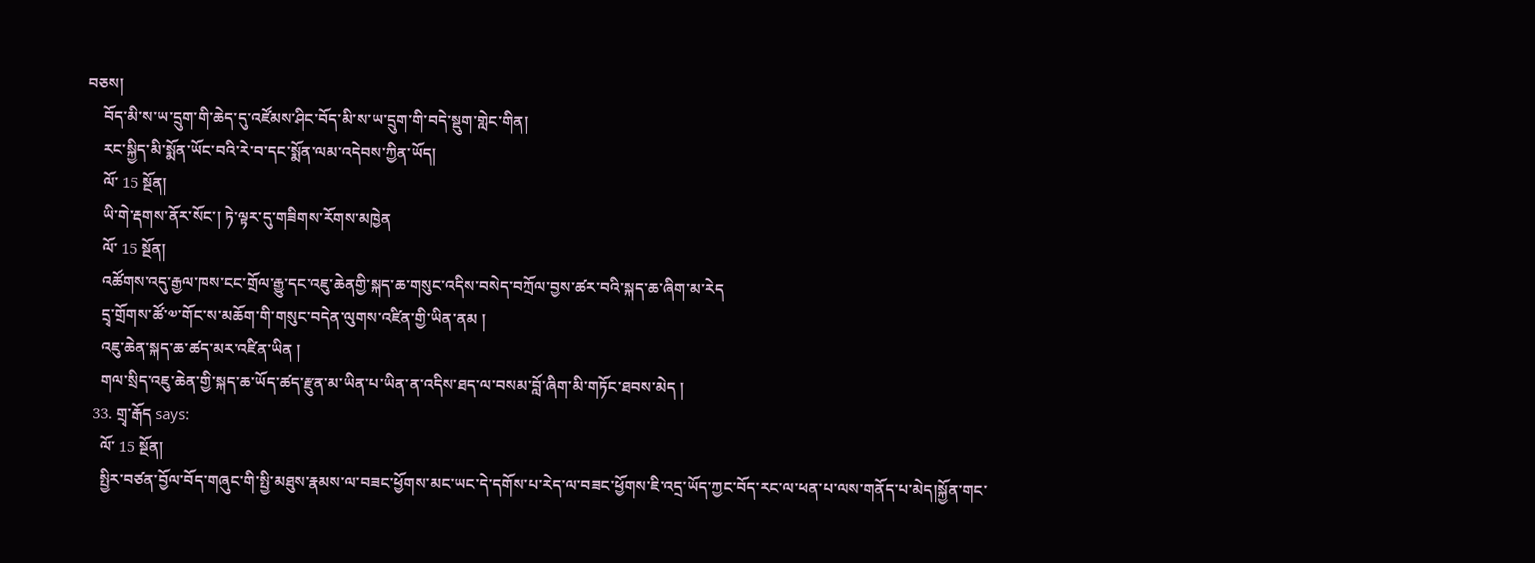བཅས།
    བོད་མི་ས་ཡ་དྲུག་གི་ཆེད་དུ་འཛོམས་ཤིང་བོད་མི་ས་ཡ་དྲུག་གི་བདེ་སྡུག་གླེང་གིན།
    རང་སྐྱིད་མི་སྨོན་ཡོང་བའི་རེ་བ་དང་སྨོན་ལམ་འདེབས་ཀྱིན་ཡོད།
    ལོ་ 15 སྔོན།
    ཡི་གེ་རྡགས་ནོར་སོང་། ཏེ་ལྟར་དུ་གཟིགས་རོགས་མཁྱེན
    ལོ་ 15 སྔོན།
    འཚོགས་འདུ་རྒྱལ་ཁས་ངང་གྲོལ་རྒྱུ་དང་འཇུ་ཆེནགྱི་སྐད་ཆ་གསུང་འདིས་བསེད་བཀྲོལ་བྱས་ཚར་བའི་སྐད་ཆ་ཞིག་མ་རེད
    དྲྭ་གྲོགས་ཚོ་༧་གོང་ས་མཆོག་གི་གསུང་བདེན་ལུགས་འཛིན་གྱི་ཡིན་ནམ །
    འཇུ་ཆེན་སྐད་ཆ་ཚད་མར་འཛིན་ཡིན །
    གལ་སྲིད་འཇུ་ཆེན་གྱི་སྐད་ཆ་ཡོད་ཚད་རྫུན་མ་ཡིན་པ་ཡིན་ན་འདིས་ཐད་ལ་བསམ་བློ་ཞིག་མི་གཏོང་ཐབས་མེད །
  33. གྲྭ་རྒོད says:
    ལོ་ 15 སྔོན།
    སྤྱིར་བཙན་བྱོལ་བོད་གཞུང་གི་སྤྱི་མཐུས་རྣམས་ལ་བཟང་ཕྱོགས་མང་ཡང་དེ་དགོས་པ་རེད་ལ་བཟང་ཕྱོགས་ཇི་འདྲ་ཡོད་ཀྱང་བོད་རང་ལ་ཕན་པ་ལས་གནོད་པ་མེད།སྐྱོན་གང་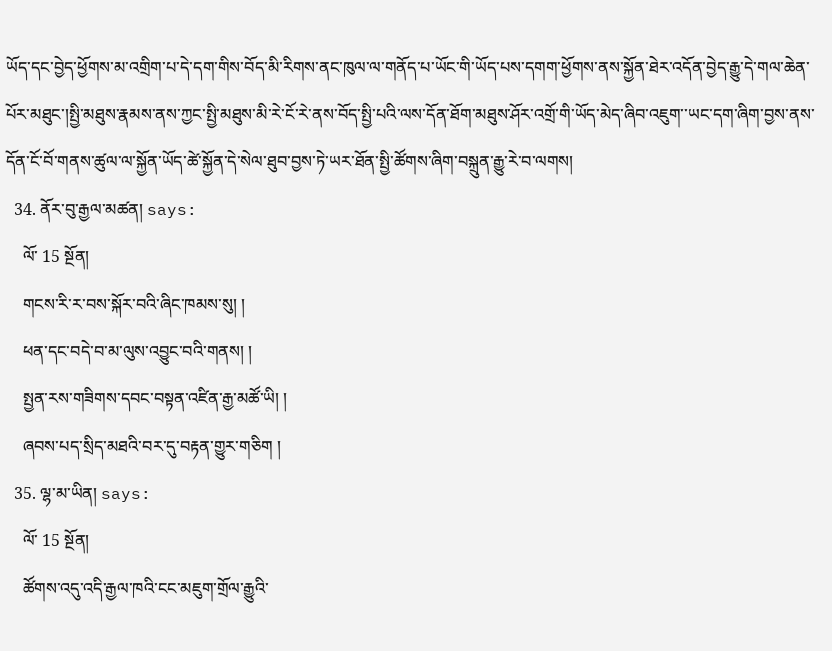ཡོད་དང་བྱེད་ཕྱོགས་མ་འགྲིག་པ་དེ་དག་གིས་བོད་མི་རིགས་ནང་ཁུལ་ལ་གནོད་པ་ཡོང་གི་ཡོད་པས་དགག་ཕྱོགས་ནས་སྐྱོན་ཐེར་འདོན་བྱེད་རྒྱུ་དེ་གལ་ཆེན་པོར་མཐུང་།སྤྱི་མཐུས་རྣམས་ནས་ཀྱང་སྤྱི་མཐུས་མི་རེ་ངོ་རེ་ནས་བོད་སྤྱི་པའི་ལས་དོན་ཐོག་མཐུས་ཤོར་འགྲོ་གི་ཡོད་མེད་ཞིབ་འཇུག་་ཡང་དག་ཞིག་བྱས་ནས་དོན་ངོ་བོ་གནས་ཚུལ་ལ་སྐྱོན་ཡོད་ཚེ་སྐྱོན་དེ་སེལ་ཐུབ་བྱས་ཏེ་ཡར་ཐོན་སྤྱི་ཚོགས་ཞིག་བསྐྲུན་རྒྱུ་རེ་བ་ལགས།
  34. ནོར་བུ་རྒྱལ་མཚན། says:
    ལོ་ 15 སྔོན།
    གངས་རི་ར་བས་སྐོར་བའི་ཞིང་ཁམས་སུ། །
    ཕན་དང་བདེ་བ་མ་ལུས་འབྱུང་བའི་གནས། །
    སྤྱན་རས་གཟིགས་དབང་བསྟན་འཛིན་རྒྱ་མཚོ་ཡི། །
    ཞབས་པད་སྲིད་མཐའི་བར་དུ་བརྟན་གྱུར་གཅིག །
  35. ལྷ་མ་ཡིན། says:
    ལོ་ 15 སྔོན།
    ཚོགས་འདུ་འདི་རྒྱལ་ཁའི་ངང་མཇུག་གྲོལ་རྒྱུའི་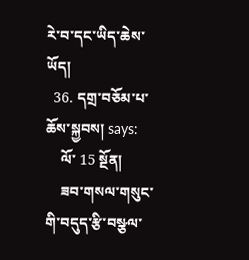རེ་བ་དང་ཡིད་ཆེས་ཡོད།
  36. དགྲ་བཅོམ་པ་ཆོས་སྐྱབས། says:
    ལོ་ 15 སྔོན།
    ཟབ་གསལ་གསུང་གི་བདུད་རྩི་བསྩལ་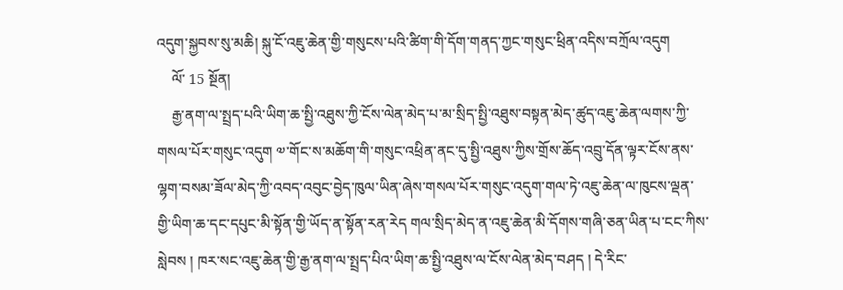འདུག་སྐྱབས་སུ་མཆི། སྐུ་ངོ་འཇུ་ཆེན་གྱི་གསུངས་པའི་ཚིག་གི་དོག་གནད་ཀྱང་གསུང་ཕྲིན་འདིས་བཀྲོལ་འདུག
    ལོ་ 15 སྔོན།
    རྒྱ་ནག་ལ་སྤྲད་པའི་ཡིག་ཆ་སྤྱི་འཐུས་ཀྱི་ངོས་ལེན་མེད་པ་མ་སྲིད་སྤྱི་འཐུས་བསྟན་མེད་ཚུད་འཇུ་ཆེན་ལགས་ཀྱི་གསལ་པོར་གསུང་འདུག ༧་གོང་ས་མཆོག་གི་གསུང་འཕྲིན་ནང་དུ་སྤྱི་འཐུས་ཀྱིས་གྲོས་ཆོད་འབྲུ་དོན་ལྟར་ངོས་ནས་ལྷག་བསམ་ཟོལ་མེད་ཀྱི་འབད་འབུང་བྱེད་ཁུལ་ཡིན་ཞེས་གསལ་པོར་གསུང་འདུག་གལ་ཏེ་འཇུ་ཆེན་ལ་ཁུངས་ལྡན་གྱི་ཡིག་ཆ་དང་དཔུང་མི་སྟོན་གྱི་ཡོད་ན་སྟོན་རན་རེད གལ་སྲིད་མེད་ན་འཇུ་ཆེན་མི་དོགས་གཞི་ཅན་ཡིན་པ་ངང་ཀིས་སླེབས ། ཁར་སང་འཇུ་ཆེན་གྱི་རྒྱ་ནག་ལ་སྤྲད་པིའ་ཡིག་ཆ་སྤྱི་འཐུས་ལ་ངོས་ལེན་མེད་བཤད ། དེ་རིང་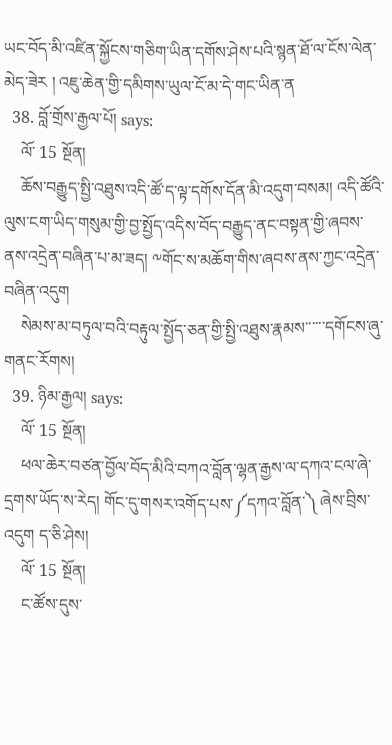ཡང་བོད་མི་འཛིན་སྐྱོངས་གཅིག་ཡིན་དགོས་ཤེས་པའི་སྙན་ཐོ་ལ་ངོས་ལེན་མེད་ཟེར ། འཇུ་ཆེན་གྱི་དམིགས་ཡུལ་ངོ་མ་དེ་གང་ཡིན་ན
  38. བློ་གྲོས་རྒྱལ་པོ། says:
    ལོ་ 15 སྔོན།
    ཆོས་བརྒྱུད་སྤྱི་འཐུས་འདི་ཚོ་ད་ལྟ་དགོས་དོན་མི་འདུག་བསམ། འདི་ཚོའི་ལུས་ངག་ཡིད་གསུམ་གྱི་བྱ་སྤྱོད་འདིས་བོད་བརྒྱུད་ནང་བསྟན་གྱི་ཞབས་ནས་འདྲེན་བཞིན་པ་མ་ཟད། ༸གོང་ས་མཆོག་གིས་ཞབས་ནས་ཀྱང་འདྲེན་བཞིན་འདུག
    སེམས་མ་བཏུལ་བའི་བརྟུལ་སྤྱོད་ཅན་གྱི་སྤྱི་འཐུས་རྣམས་་་་་་དགོངས་ཞུ་གནང་རོགས།
  39. ཉིམ་རྒྱལ། says:
    ལོ་ 15 སྔོན།
    ཕལ་ཆེར་བཙན་བྱོལ་བོད་མིའི་བཀའ་བློན་ལྷན་རྒྱས་ལ་དཀའ་ངལ་ཞེ་དྲགས་ཡོད་ས་རེད། གོང་དུ་གསར་འགོད་པས་༼དཀའ་བློན་༽ ཞེས་བྲིས་འདུག ད་ཅི་ཤེས།
    ལོ་ 15 སྔོན།
    ང་ཚོས་དུས་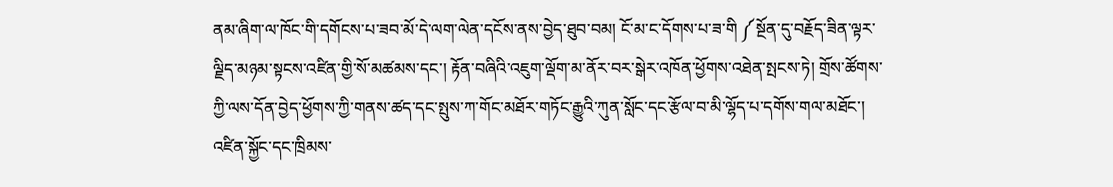ནམ་ཞིག་ལ་ཁོང་གི་དགོངས་པ་ཟབ་མོ་དེ་ལག་ལེན་དངོས་ནས་བྱེད་ཐུབ་བམ། ངོ་མ་ང་དོགས་པ་ཟ་གི ༼སྔོན་དུ་བརྗོད་ཟིན་ལྟར་ལྗིད་མཉམ་སྟངས་འཛིན་གྱི་སོ་མཚམས་དང་། རྟོན་བཞིའི་འཇུག་ལྡོག་མ་ནོར་བར་སྒེར་འཁོན་ཕྱོགས་འཐེན་སྤངས་ཏེ། གྲོས་ཚོགས་ཀྱི་ལས་དོན་བྱེད་ཕྱོགས་ཀྱི་གནས་ཚད་དང་སྤུས་ཀ་གོང་མཐོར་གཏོང་རྒྱུའི་ཀུན་སློང་དང་རྩོལ་བ་མི་ལྷོད་པ་དགོས་གལ་མཐོང་། འཛིན་སྐྱོང་དང་ཁྲིམས་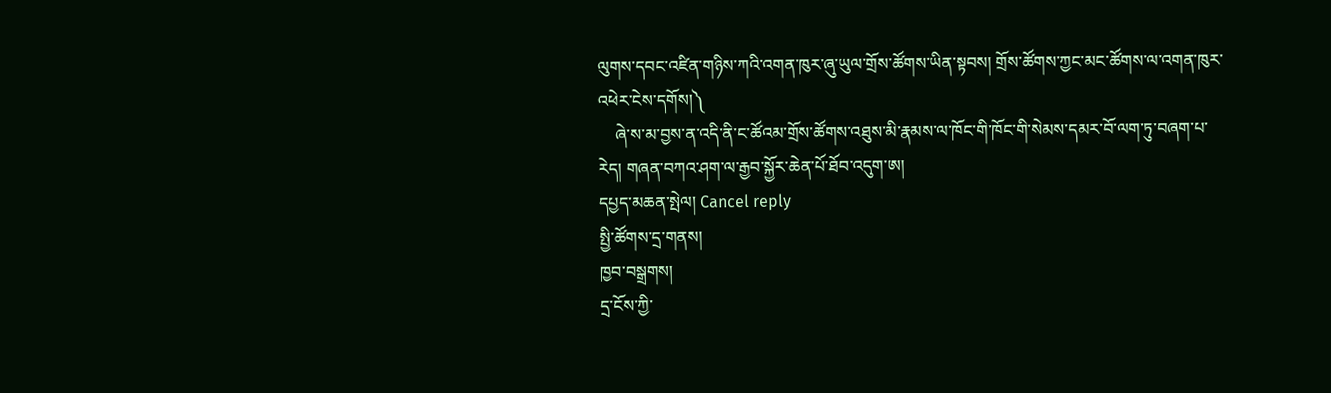ལུགས་དབང་འཛིན་གཉིས་ཀའི་འགན་ཁུར་ཞུ་ཡུལ་གྲོས་ཚོགས་ཡིན་སྟབས། གྲོས་ཚོགས་ཀྱང་མང་ཚོགས་ལ་འགན་ཁུར་འཕེར་ངེས་དགོས།༽
    ཞེ་ས་མ་བྱས་ན་འདི་ནི་ང་ཚོའམ་གྲོས་ཚོགས་འཐུས་མི་རྣམས་ལ་ཁོང་གི་ཁོང་གི་སེམས་དམར་བོ་ལག་ཏུ་བཞག་པ་རེད། གཞན་བཀའ་ཤག་ལ་རྒྱབ་སྐྱོར་ཆེན་པོ་ཐོབ་འདུག་ཨ།
དཔྱད་མཆན་སྤེལ། Cancel reply
སྤྱི་ཚོགས་དྲ་གནས།
ཁྱབ་བསྒྲགས།
དྲ་ངོས་ཀྱི་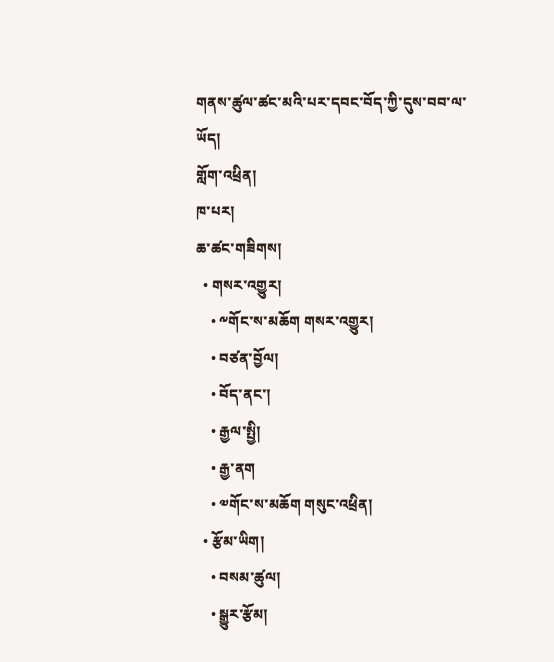གནས་ཚུལ་ཚང་མའི་པར་དབང་བོད་ཀྱི་དུས་བབ་ལ་ཡོད།
གློག་འཕྲིན།
ཁ་པར།
ཆ་ཚང་གཟིགས།
  • གསར་འགྱུར།
    • ༸གོང་ས་མཆོག གསར་འགྱུར།
    • བཙན་བྱོལ།
    • བོད་ནང་།
    • རྒྱལ་སྤྱི།
    • རྒྱ་ནག
    • ༧གོང་ས་མཆོག གསུང་འཕྲིན།
  • རྩོམ་ཡིག།
    • བསམ་ཚུལ།
    • སྒྱུར་རྩོམ།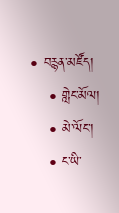• བརྙན་མཛོད།
    • གླེང་མོལ།
    • མེ་ལོང་།
    • ང་ཡི་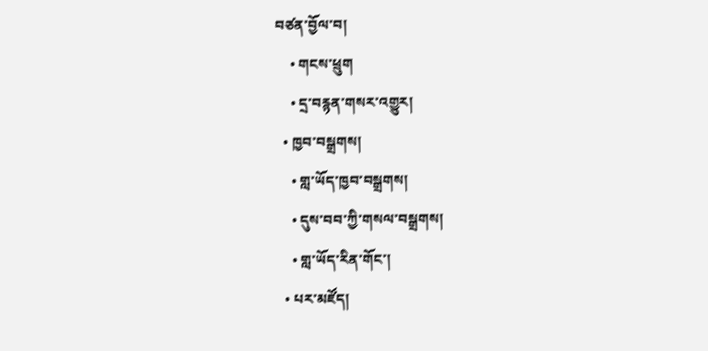བཙན་བྱོལ་བ།
    • གངས་ཕྲུག
    • དྲ་བརྙན་གསར་འགྱུར།
  • ཁྱབ་བསྒྲགས།
    • གླ་ཡོད་ཁྱབ་བསྒྲགས།
    • དུས་བབ་ཀྱི་གསལ་བསྒྲགས།
    • གླ་ཡོད་རིན་གོང་།
  • པར་མཛོད།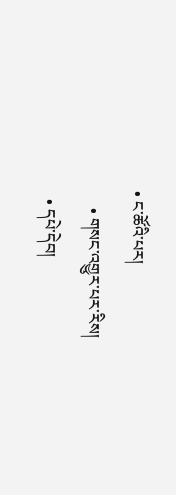• ང་ཚོའི་པར།
    • གསང་འགྱུར་པར་རིས།
  • དཔེ་དེབ།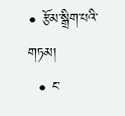• རྩོམ་སྒྲིག་པའི་གཏམ།
  • ང་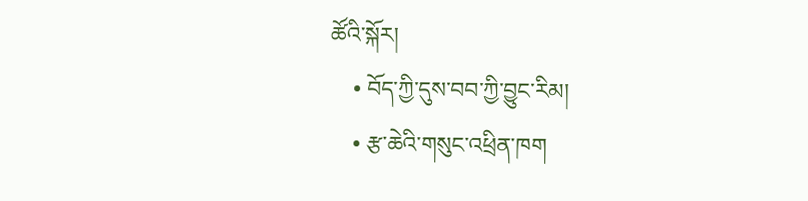ཚོའི་སྐོར།
    • བོད་ཀྱི་དུས་བབ་ཀྱི་བྱུང་རིམ།
    • རྩ་ཆེའི་གསུང་འཕྲིན་ཁག